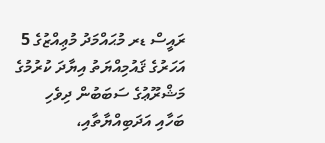ރައީސް ޑރ މުޙައްމަދު މުޢިއްޒުގެ 5 އަހަރުގެ ޤައުމިއްޔަތު އިޔާދަ ކުރުމުގެ މަޝްރޫޢުގެ ސަބަބުން ދިވެހި ބަހާއި އަދަބިއްޔާތާއި،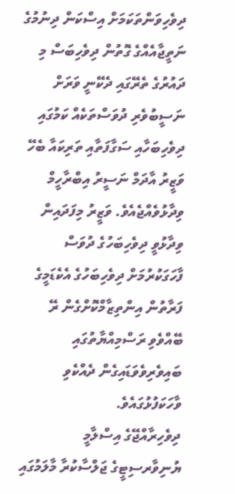ދިވެހިވަންތަކަމަށް އިސްކަން ދިނުމުގެ ނަތީޖާއެއްގެ ގޮތުން ދިވެހިބަސް މި ދައުރުގެ ތެރޭގައި ދެކޭނީ ވަރަށް ނަސީބުވެރި ދުވަސްތަކެއް ކަމުގައި ދިވެހިބަހާއި ސަގާފަތާއި ތަރިކައާ ބެހޭ ވަޒީރު އާދަމް ނަސީރު އިބްރާހީމް ވިދާޅުވެއްޖެއެވެ. ވަޒީރު މިފަދައިން ވިދާޅުވީ ދިވެހިބަހުގެ ދުވަސް ފާހަގަކުރުމަށް ދިވެހިބަހުގެ އެކެޑަމީގެ ފަރާތުން އިންތިޒާމްކޮށްގެން ރޭ ބޭއްވެވި ރަސްމިއްޔާތުގައި ބައިވެރިވެވަޑައިގެން ދެއްކެވި ވާހަކަފުޅުގައެވެ.
ދިވެހިރާއްޖޭގެ އިސްލާމީ ޔުނިވާރސިޓީގެ ޖަލްސާކުރާ މާލަމުގައި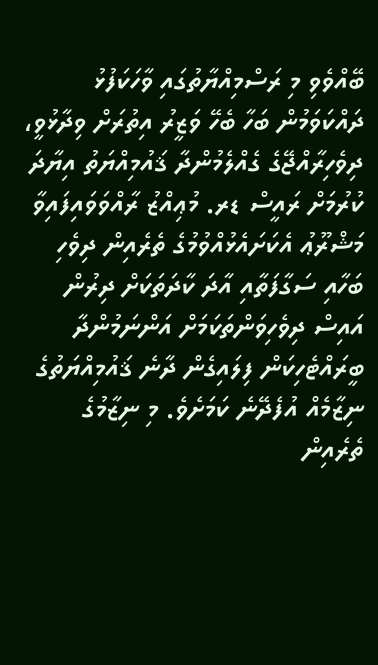ބޭއްވެވި މި ރަސްމިއްޔާތުގައި ވާހަކަފުޅު ދައްކަވަމުން ބަހާ ބެހޭ ވަޒީރު އިތުރަށް ވިދާޅުވީ، ދިވެހިރާއްޖޭގެ ގެއްލެމުންދާ ޤައުމިއްޔަތު އިޔާދަ ކުރުމަށް ރައީސް ޑރ. މުޢިއްޒު ރާއްވަވައިފައިވާ މަޝްރޫޢު އެކަށައެޅުއްވުމުގެ ތެރެއިން ދިވެހި ބަހާއި ސަގާފަތާއި އާދަ ކާދަތަކަށް ދިރުން އައިސް ދިވެހިވަންތަކަމަށް އަންނަމުންދާ ބީރައްޓެހިކަން ފިލައިގެން ދާނެ ޤައުމިއްޔަތުގެ ނިޒާމެއް އުފެދޭނެ ކަމަށެވެ. މި ނިޒާމުގެ ތެރެއިން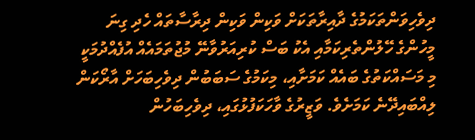ދިވެހިވަންތަކަމުގެ ދާއިރާތަކަށް ވަކިން ވަކިން ދިރާސާތައް ހެދި ގިނަ މީހުންގެ ހޭލުންތެރިކަމާއި އެކު ބަސް ކުރިއަރުވާނޭ މުޖުތަމައެއް އުފެއްދުމަކީ މި މަސައްކަތުގެ ބައެއް ކަމަށާއި، މިކަމުގެ ސަބަބުން ދިވެހިބަހަށް އާރޯކަން ލިއްބައިދޭނެ ކަމަށެވެ. ވަޒީރުގެ ވާހަކަފުޅުގައި، ދިވެހިބަހުން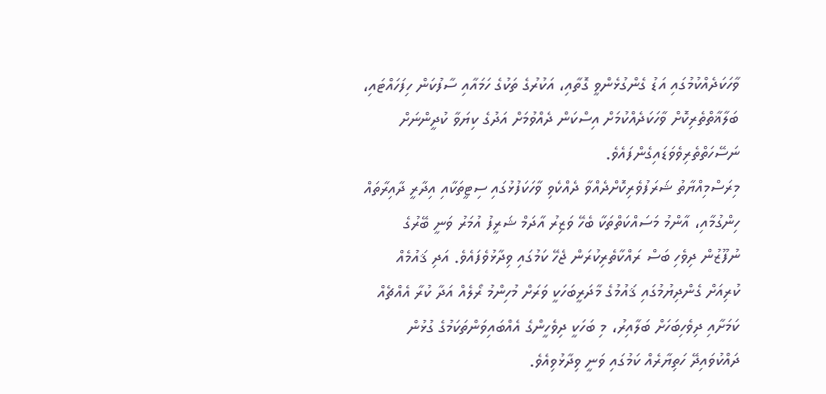ވާހަކަދެއްކުމުގައި އަޑު ގެންގުޅެންވީ ގޮތާއި، އަކުރުގެ ތަކުގެ ހަމައާއި ސާފުކަން ހިފަހައްޓައި، ބަލާޣާތްތެރިކޮށް ވާހަކަދެއްކުމަށް އިސްކަން ދެއްވުމަށް އަދުގެ ކިޔަވާ ކުދީންނަށް ނަސޭހަތްތެރިވެވަޑައިގެންފައެވެ.
މިރަސްމިއްޔާތު ޝަރަފުވެރިކޮށްދެއްވާ ދެއްކެވި ވާހަކަފުޅުގައި ސިޓީތަކާއި އިދާރީ ދާއިރާތައް ހިންގުމާއި، އާންމު މަސައްކަތްތަކާ ބެހޭ ވަޒިރު އާދަމް ޝަރީފު އުމަރު ވަނީ ބޭރުގެ ނުފޫޒުން ދިވެހި ބަސް ރައްކާތެރިކުރަން ޖެހޭ ކަމުގައި ވިދާޅުވެފައެވެ. އަދި ޤައުމެއް ކުރިއަށް ގެންދިޔުމުގައި ޤައުމުގެ މާދަރީބަހަކީ ވަރަށް މުހިންމު ރޯލެއް އަދާ ކުރާ އެއްޗެއް ކަމަށާއި ދިވެހިބަހަށް ބަލާއިރު، މި ބަހަކީ ދިވެހީންގެ އެއްބައިވަންތަކަމުގެ ގުޅުން ދައްކުވައިދޭ ހަތިޔާރެއް ކަމުގައި ވަނީ ވިދާޅުވިއެވެ.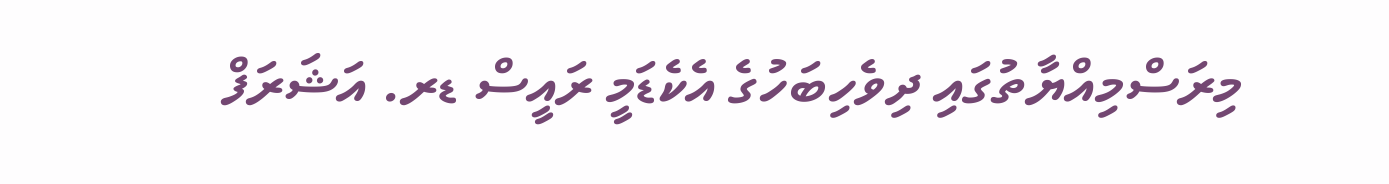މިރަސްމިއްޔާތުގައި ދިވެހިބަހުގެ އެކެޑަމީ ރައީސް ޑރ. އަޝަރަފް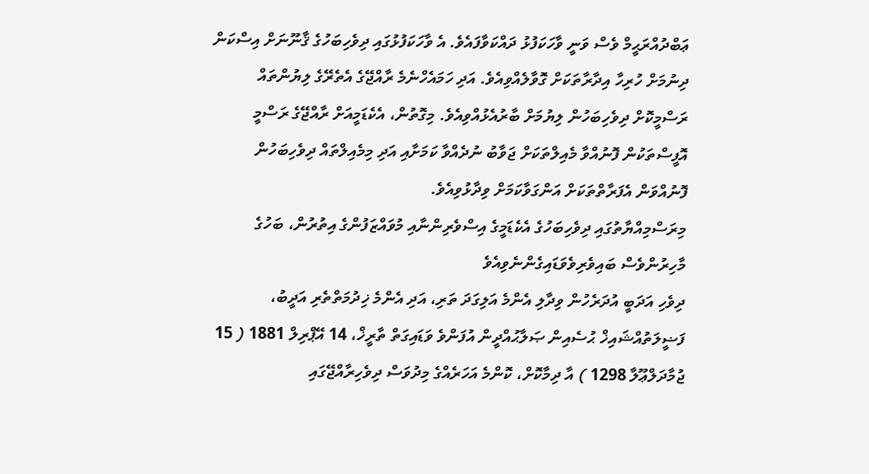ޢަބްދުއްރަޙީމް ވެސް ވަނީ ވާހަކަފުޅު ދައްކަވާފައެވެ. އެ ވާހަކަފުޅުގައި ދިވެހިބަހުގެ ޤާނޫނަށް އިސްކަން ދިނުމަށް ހުރިހާ އިދާރާތަކަށް ގޮވާލެއްވިއެވެ. އަދި ހަމައެހްނެމެ ރާއްޖޭގެ އެތެރޭގެ ލިޔުންތައް ރަސްމީކޮށް ދިވެހިބަހުން ލިޔުމަށް ބާރުއެޅުއްވިއެވެ. މިގޮތުން، އެކެޑަމީއަށް ރާއްޖޭގެ ރަސްމީ އޮފީސްތަކުން ފޮނުއްވާ މެއިލްތަކަށް ޖަވާބު ނުދެއްވާ ކަމަށާއި އަދި މިމެއިލްތައް ދިވެހިބަހުން ފޮނުއްވަން އެފަރާތްތަކަށް އަންގަވާކަމަށް ވިދާޅުވިއެވެ.
މިރަސްމިއްޔާތުގައި ދިވެހިބަހުގެ އެކެޑަމީގެ އިސްވެރިންނާއި މުވައްޒަފުންގެ އިތުރުން، ބަހުގެ މާހިރުންވެސް ބައިވެރިވެވަޑައިގެންނެވިއެވެ
ދިވެހި އަދަބީ އުދަރެހުން ވިދާލި އެންމެ އަލިގަދަ ތަރި، އަދި އެންމެ ޚިދުމަތްތެރި އަދީބު، ފަޟީލަތުއްޝައިޚް ޙުސެއިން ޞަލާޙުއްދީން އުފަންވެ ވަޑައިގަތް ތާރީޚް، 14 އޭޕްރިލް 1881 ( 15 ޖުމާދަލްޢޫލާ 1298 ) އާ ދިމާކޮށް، ކޮންމެ އަހަރެއްގެ މިދުވަސް ދިވެހިރާއްޖޭގައި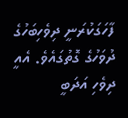ފާހަގަކުރަނީ ދިވެހިބަހުގެ ދުވަހުގެ ގޮތުގައެވެ. އެއީ ދިވެހި އަދަބީ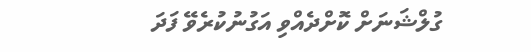ގުލްޝަނަށް ކޮށްދެއްވި އަގުނުކުރެވޭ ފަދަ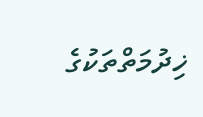ޚިދުމަތްތަކުގެ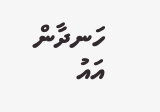ހަނދާން އައު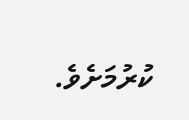ކުރުމަށެވެ.